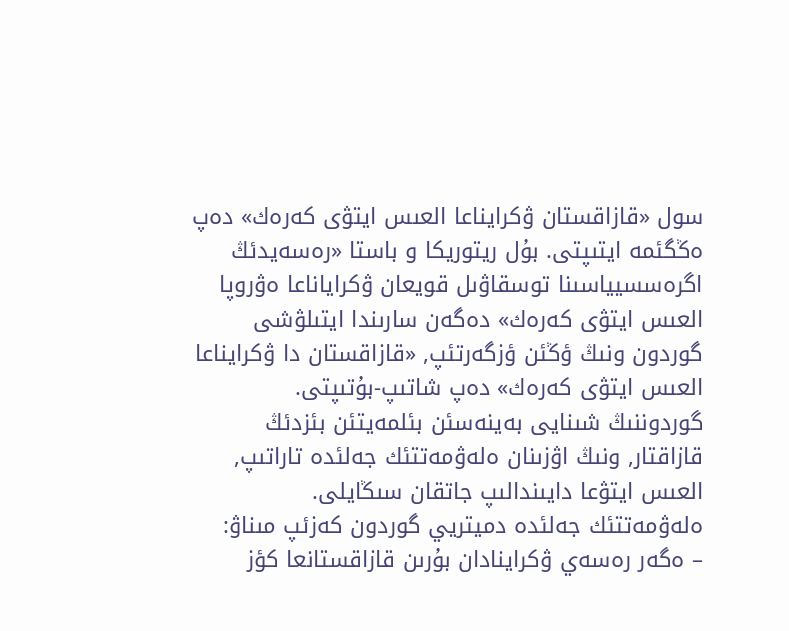سول «قازاقستان ۋكرايناعا العىس ايتۋى كەرەك» دەپ ەڭگئمە ايتىپتى. بۇل ريتوريكا و باستا «رەسەيدئڭ اگرەسسيياسىنا توسقاۋىل قويعان ۋكراياناعا ەۋروپا العىس ايتۋى كەرەك» دەگەن سارىندا ايتىلۋشى
گوردون ونىڭ ؤڭئن ؤزگەرتئپ, «قازاقستان دا ۋكرايناعا العىس ايتۋى كەرەك» دەپ شاتىپ-بۇتىپتى.
گوردوننىڭ شىنايى بەينەسئن بئلمەيتئن بئزدئڭ قازاقتار, ونىڭ اۋزىنان ەلەۋمەتتئك جەلئدە تاراتىپ, العىس ايتۋعا دايىندالىپ جاتقان سىڭايلى.
ەلەۋمەتتئك جەلئدە دميتريي گوردون كەزئپ مىناۋ:
– ەگەر رەسەي ۋكراينادان بۇرىن قازاقستانعا كؤز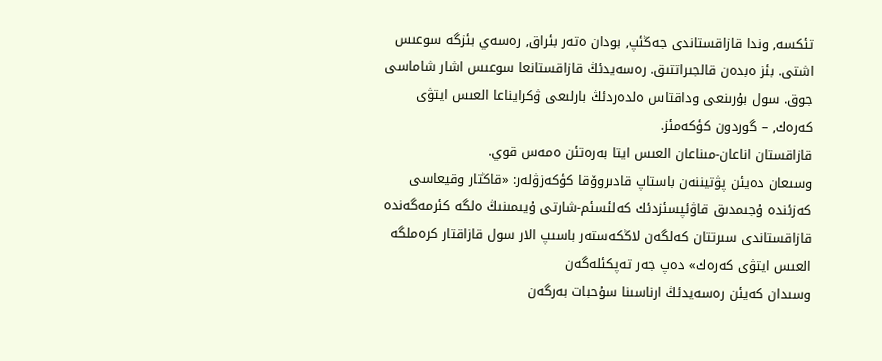تئكسە, وندا قازاقستاندى جەڭئپ, بودان ەتەر بئراق, رەسەي بئزگە سوعىس اشتى. بئز ەبدەن قالجىراتتىق. رەسەيدئڭ قازاقستانعا سوعىس اشار شاماسى جوق. سول بۇرىنعى وداقتاس ەلدەردئڭ بارلىعى ۋكرايناعا العىس ايتۋى كەرەك, – گوردون كؤكەمئز.
قازاقستان اناعان-مىناعان العىس ايتا بەرەتئن ەمەس قوي.
وسىعان دەيئن پۋتيننەن باستاپ قادىروۆقا كؤكەزۋلەر: «قاڭتار وقيعاسى كەزئندە ۇجىمدىق قاۋئپسئزدئك كەلئسئم-شارتى ۇيىمىنىڭ ەلگە كئرمەگەندە قازاقستاندى سىرتتان كەلگەن لاڭكەستەر باسىپ الار سول قازاقتار كرەملگە العىس ايتۋى كەرەك» دەپ جەر تەپكئلەگەن
وسىدان كەيئن رەسەيدئڭ ارناسىنا سۇحبات بەرگەن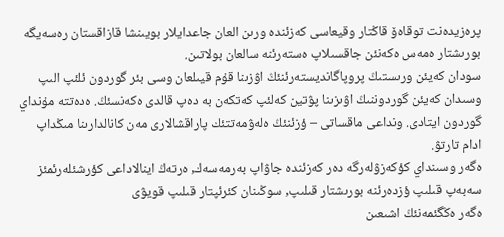پرەزيدەنت توقاەۆ قاڭتار وقيعاسى كەزئندە ورىن العان جاعدايلار بويىنشا قازاقستان رەسەيگە بورىشتار ەمەس ەكەنئن جاقسىلاپ ەستەرئنە سالعان بولاتىن.
سودان كەيئن ورىستىڭ پروپاگانديستەرئنئڭ اۋزىنا قۇم قيىلعان وسى بئر گوردون ئلئپ الىپ
وسىدان كەيئن گوردوننىڭ اۋىزىنا پۋتين كەلئپ كەتكەن بە دەپ قالدى ەكەنسئڭ. ەدەتتە مۇنداي گوردون ايتادى. ونداعى ماقساتى – ؤزئنئڭ ەلەۋمەتتئك پاراقشالارى مەن كانالدارىنا مىڭداپ ادام تارتۋ.
ەگەر وسىنداي كؤكەزۋلەرگە دەر كەزئندە جاۋاپ بەرمەسەك, ەرتەڭ اينالاداعى كؤرشئلەرئمئز سەبەپ قىلىپ ؤزدەرئنە بورىشتار قىلىپ, سوڭىنان كئرئپتار قىلىپ قويۋى
ەگەر ەڭگئمەنئڭ اشىعىن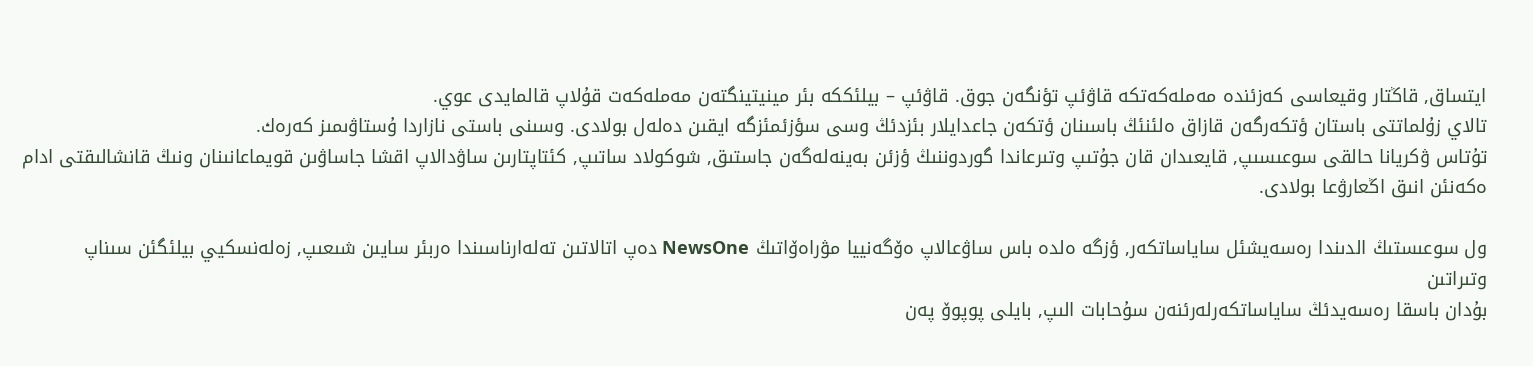ايتساق, قاڭتار وقيعاسى كەزئندە مەملەكەتكە قاۋئپ تؤنگەن جوق. قاۋئپ – بيلئككە بئر مينيتينگتەن مەملەكەت قۇلاپ قالمايدى عوي.
تالاي زۇلماتتى باستان ؤتكەرگەن قازاق ەلئنئڭ باسىنان ؤتكەن جاعدايلار بئزدئڭ وسى سؤزئمئزگە ايقىن دەلەل بولادى. وسىنى باستى نازاردا ۇستاۋىمىز كەرەك.
تۇتاس ۋكريانا حالقى سوعىسىپ, قايعىدان قان جۇتىپ وتىرعاندا گوردوننىڭ ؤزئن بەينەلەگەن جاستىق, شوكولاد ساتىپ, كئتاپتارىن ساۋدالاپ اقشا جاساۋىن قويماعانىنان ونىڭ قانشالىقتى ادام ەكەنئن انىق اڭعارۋعا بولادى.

ول سوعىستىڭ الدىندا رەسەيشئل ساياساتكەر, ؤزگە ەلدە باس ساۋعالاپ ەۆگەنييا مۋراەۆاتىڭ NewsOne دەپ اتالاتىن تەلەارناسىندا ەربئر سايىن شىعىپ, زەلەنسكيي بيلئگئن سىناپ وتىراتىن
بۇدان باسقا رەسەيدئڭ ساياساتكەرلەرئنەن سۇحابات الىپ, بايلى پوپوۆ پەن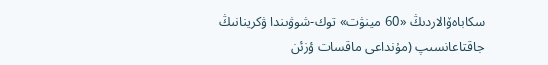سكاباەۆالاردىڭ «60 مينۋت» توك-شوۋىندا ۋكرينانىڭ جاقتاعانسىپ (مۇنداعى ماقسات ؤزئن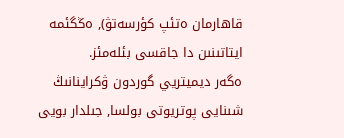قاھارمان ەتئپ كؤرسەتۋ), ەڭگئمە ايتاتىنىن دا جاقسى بئلەمئز.
ەگەر ديميتريي گوردون ۋكراينانىڭ شىنايى پوتريوتى بولسا, جىلدار بويى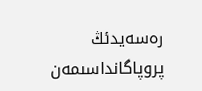رەسەيدئڭ پروپاگانداسىمەن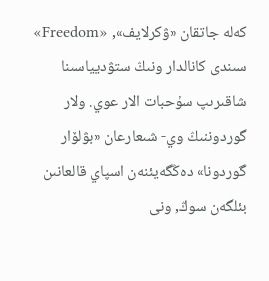كەلە جاتقان «ۋكرلايف», «Freedom» سىندى كانالدار ونىڭ ستۋديياسىنا شاقىرىپ سۇحبات الار عوي. ولار گوردوننىڭ وي- شىعارعان «بۋلۆار گوردونا» دەڭگەيئنەن اسپاي قالعانىن بئلگەن سوڭ, ونى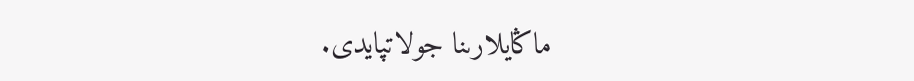ماڭايلارىنا جولاتپايدى.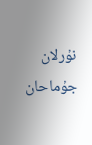نۇرلان جۇماحان